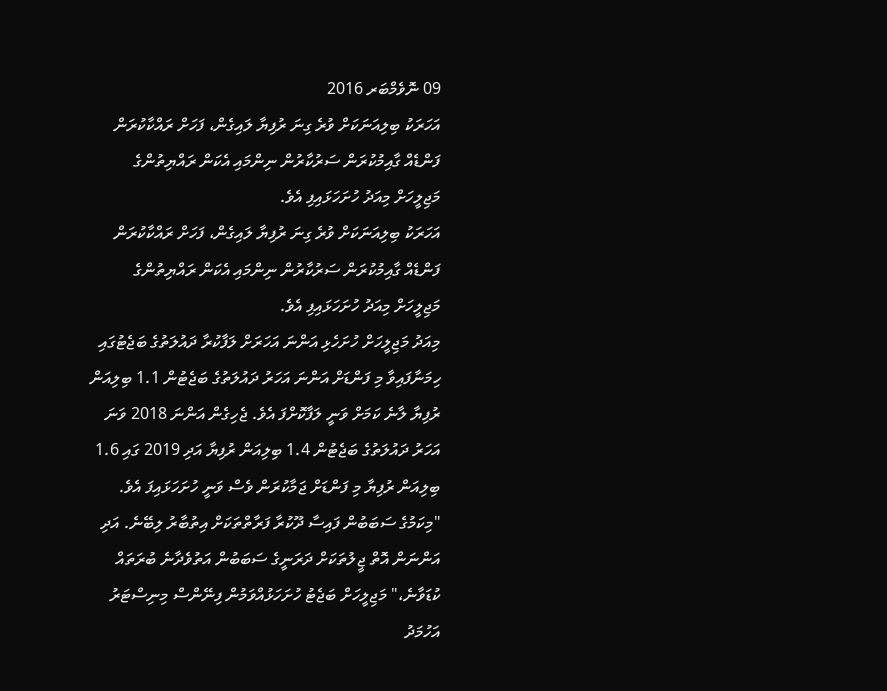09 ނޮވެމްބަރ 2016
އަހަރަކު ބިލިއަނަކަށް ވުރެ ގިނަ ރުފިޔާ ލައިގެން، ފަހަށް ރައްކާކުރަން ފަންޑެއް ގާއިމުކުރަން ސަރުކާރުން ނިންމައި އެކަން ރައްޔިތުންގެ މަޖިލީހަށް މިއަދު ހުށަހަޅައިފި އެވެ.
އަހަރަކު ބިލިއަނަކަށް ވުރެ ގިނަ ރުފިޔާ ލައިގެން، ފަހަށް ރައްކާކުރަން ފަންޑެއް ގާއިމުކުރަން ސަރުކާރުން ނިންމައި އެކަން ރައްޔިތުންގެ މަޖިލީހަށް މިއަދު ހުށަހަޅައިފި އެވެ.
މިއަދު މަޖިލީހަށް ހުށަހެޅި އަންނަ އަހަރަށް ލަފާކުރާ ދައުލަތުގެ ބަޖެޓުގައި ހިމަނާފައިވާ މި ފަންޑަށް އަންނަ އަހަރު ދައުލަތުގެ ބަޖެޓުން 1.1 ބިލިއަން ރުފިޔާ ލާނެ ކަމަށް ވަނީ ލަފާކޮށްފަ އެވެ. ޖެހިގެން އަންނަ 2018 ވަނަ އަހަރު ދައުލަތުގެ ބަޖެޓުން 1.4 ބިލިއަން ރުފިޔާ އަދި 2019 ގައި 1.6 ބިލިއަން ރުފިޔާ މި ފަންޑަށް ޖަމާކުރަން ވެސް ވަނީ ހުށަހަޅައިފަ އެވެ.
"މިކަމުގެ ސަބަބުން ފައިސާ ދޫކުރާ ފަރާތްތަކަށް އިތުބާރު ލިބޭނެ. އަދި އަންނަން އޮތް ޖީލުތަކަށް ދަރަނީގެ ސަބަބުން އަތުވެދާނެ ބުރަތައް ކުޑަވާނެ،" މަޖިލީހަށް ބަޖެޓު ހުށަހަޅުއްވަމުން ފިނޭންސް މިނިސްޓަރު އަހުމަދު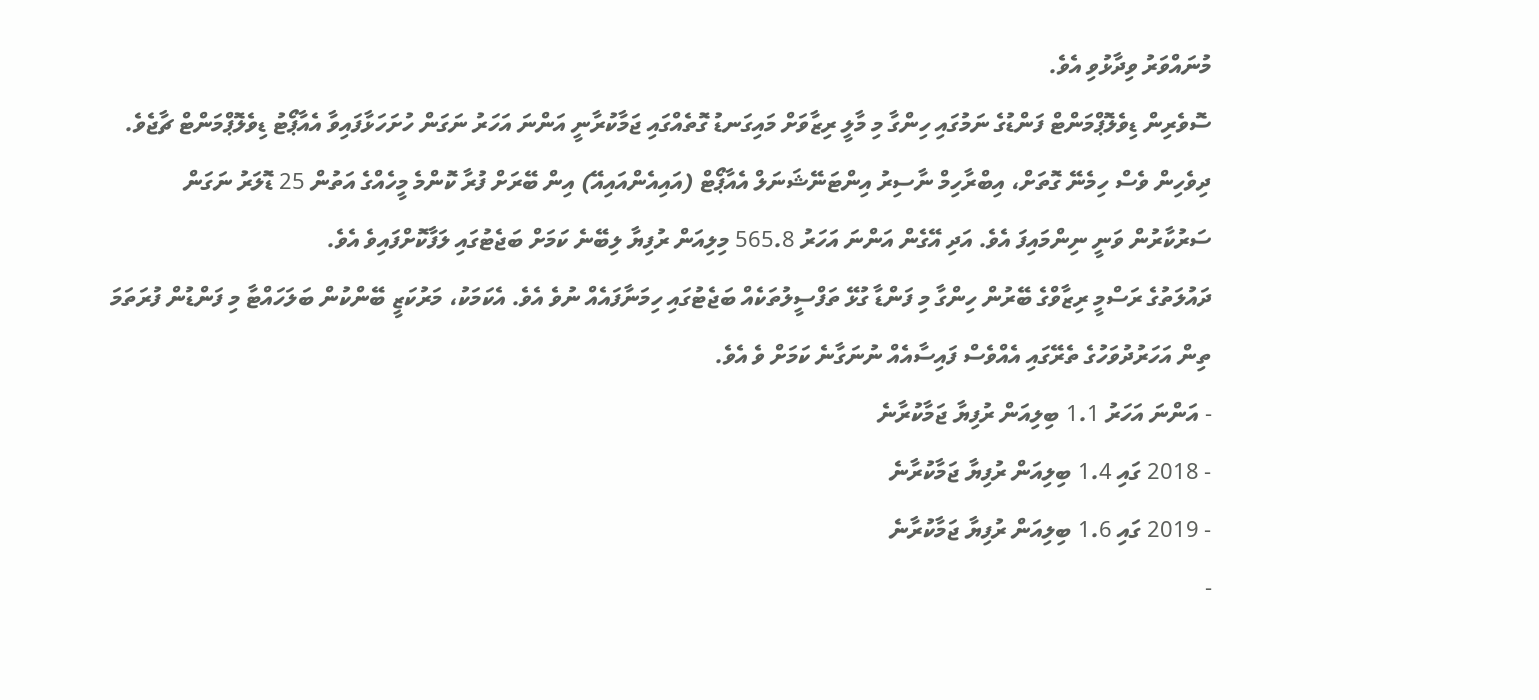މުނައްވަރު ވިދާޅުވި އެވެ.
ސޮވެރިން ޑިވެލޮޕްމަންޓް ފަންޑުގެ ނަމުގައި ހިންގާ މި މާލީ ރިޒާވަށް މައިގަނޑު ގޮތެއްގައި ޖަމާކުރާނީ އަންނަ އަހަރު ނަގަން ހުށަހަޅާފައިވާ އެއާޕޯޓު ޑިވެލޮޕްމަންޓް ޗާޖެވެ. ދިވެހިން ވެސް ހިމެނޭ ގޮތަށް، އިބްރާހިމް ނާސިރު އިންޓަނޭޝަނަލް އެއާޕޯޓް (އައިއެންއައިއޭ) އިން ބޭރަށް ފުރާ ކޮންމެ މީހެއްގެ އަތުން 25 ޑޮލަރު ނަގަން ސަރުކާރުން ވަނީ ނިންމައިފަ އެވެ. އަދި އޭގެން އަންނަ އަހަރު 565.8 މިލިއަން ރުފިޔާ ލިބޭނެ ކަމަށް ބަޖެޓުގައި ލަފާކޮށްފައިވެ އެވެ.
ދައުލަތުގެ ރަސްމީ ރިޒާވްގެ ބޭރުން ހިންގާ މި ފަންޑާ ގުޅޭ ތަފްސީލުތަކެއް ބަޖެޓުގައި ހިމަނާފައެއް ނުވެ އެވެ. އެކަމަކު، މަރުކަޒީ ބޭންކުން ބަލަހައްޓާ މި ފަންޑުން ފުރަތަމަ ތިން އަހަރުދުވަހުގެ ތެރޭގައި އެއްވެސް ފައިސާއެއް ނުނަގާނެ ކަމަށް ވެ އެވެ.
- އަންނަ އަހަރު 1.1 ބިލިއަން ރުފިޔާ ޖަމާކުރާނެ
- 2018 ގައި 1.4 ބިލިއަން ރުފިޔާ ޖަމާކުރާނެ
- 2019 ގައި 1.6 ބިލިއަން ރުފިޔާ ޖަމާކުރާނެ
-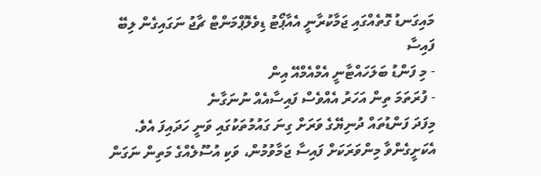މައިގަނޑު ގޮތެއްގައި ޖަމާކުރާނީ އެއާޕޯޓު ޑިވެލޮޕްމަންޓް ޗާޖު ނަގައިގެން ލިބޭ ފައިސާ
- މި ފަންޑު ބަލަހައްޓާނީ އެމްއެމްއޭ އިން
- ފުރަތަމަ ތިން އަހަރު އެއްވެސް ފައިސާއެއް ނުނަގާނެ
މިފަދަ ފަންޑުތައް ދުނިޔޭގެ ވަރަށް ގިނަ ގައުމުތަކުގައި ވަނީ ހަދައިފަ އެވެ. އެކަށީގެންވާ މިންވަރަކަށް ފައިސާ ޖަމާވުމުން، ވަކި އުސޫލެއްގެ މަތިން ނަގަން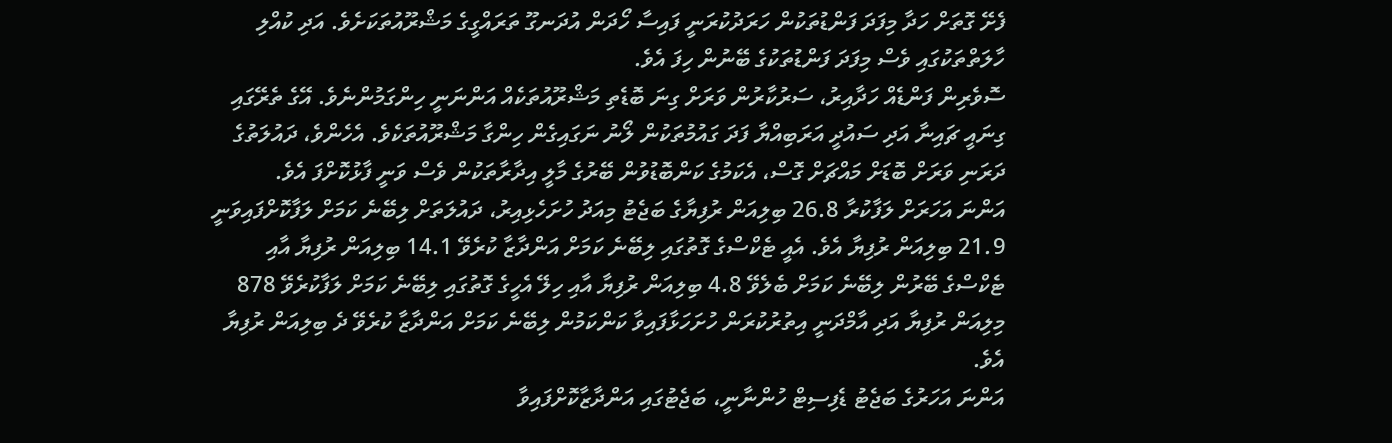ފެށޭ ގޮތަށް ހަދާ މިފަދަ ފަންޑުތަކުން ހަރަދުކުރަނީ ފައިސާ ހޯދަން އުދަނގޫ ތަރައްގީގެ މަޝްރޫއުތަކަށެވެ. އަދި ކުއްލި ހާލަތްތަކުގައި ވެސް މިފަދަ ފަންޑުތަކުގެ ބޭނުން ހިފަ އެވެ.
ސޮވެރިން ފަންޑެއް ހަދާއިރު، ސަރުކާރުން ވަރަށް ގިނަ ބޮޑެތި މަޝްރޫއުތަކެއް އަންނަނީ ހިންގަމުންނެވެ. އޭގެ ތެރޭގައި ގިނައީ ޗައިނާ އަދި ސައުދީ އަރަބިއްޔާ ފަދަ ގައުމުތަކުން ލޯނު ނަގައިގެން ހިންގާ މަޝްރޫއުތަކެވެ. އެހެންވެ، ދައުލަތުގެ ދަރަނި ވަރަށް ބޮޑަށް މައްޗަށް ގޮސް، އެކަމުގެ ކަންބޮޑުވުން ބޭރުގެ މާލީ އިދާރާތަކުން ވެސް ވަނީ ފާޅުކޮށްފަ އެވެ.
އަންނަ އަހަރަށް ލަފާކުރާ 26.8 ބިލިއަން ރުފިޔާގެ ބަޖެޓު މިއަދު ހުށަހެޅިއިރު، ދައުލަތަށް ލިބޭނެ ކަމަށް ލަފާކޮށްފައިވަނީ 21.9 ބިލިއަން ރުފިޔާ އެވެ. އެއީ ޓެކްސްގެ ގޮތުގައި ލިބޭނެ ކަމަށް އަންދާޒާ ކުރެވޭ 14.1 ބިލިއަން ރުފިޔާ އާއި ޓެކްސްގެ ބޭރުން ލިބޭނެ ކަމަށް ބެލެވޭ 4.8 ބިލިއަން ރުފިޔާ އާއި ހިލޭ އެހީގެ ގޮތުގައި ލިބޭނެ ކަމަށް ލަފާކުރެވޭ 878 މިލިއަން ރުފިޔާ އަދި އާމްދަނީ އިތުރުކުރަން ހުށަހަޅާފައިވާ ކަންކަމުން ލިބޭނެ ކަމަށް އަންދާޒާ ކުރެވޭ ދެ ބިލިއަން ރުފިޔާ އެވެ.
އަންނަ އަހަރުގެ ބަޖެޓު ޑެފިސިޓް ހުންނާނީ، ބަޖެޓުގައި އަންދާޒާކޮށްފައިވާ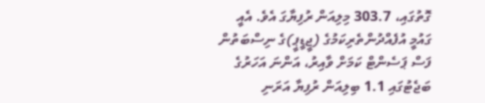ގޮތުގައި، 303.7 މިލިއަން ރުފިޔާގަ އެވެ. އެއީ ގައުމީ އުފެއްދުންތެރިކަމުގެ (ޖީޑީޕީ)ގެ ނިސްބަތުން ފަސް ޕަސެންޓް ކަމަށް ވާއިރު، އަންނަ އަހަރުގެ ބަޖެޓުގައި 1.1 ބިލިއަން ރުފިޔާ އަރަނި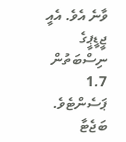ވާނެ އެވެ. އެއީ ޖީޑީޕީގެ ނިސްބަތުން 1.7 ޕަސެންޓެވެ.
ބަޖެޓާ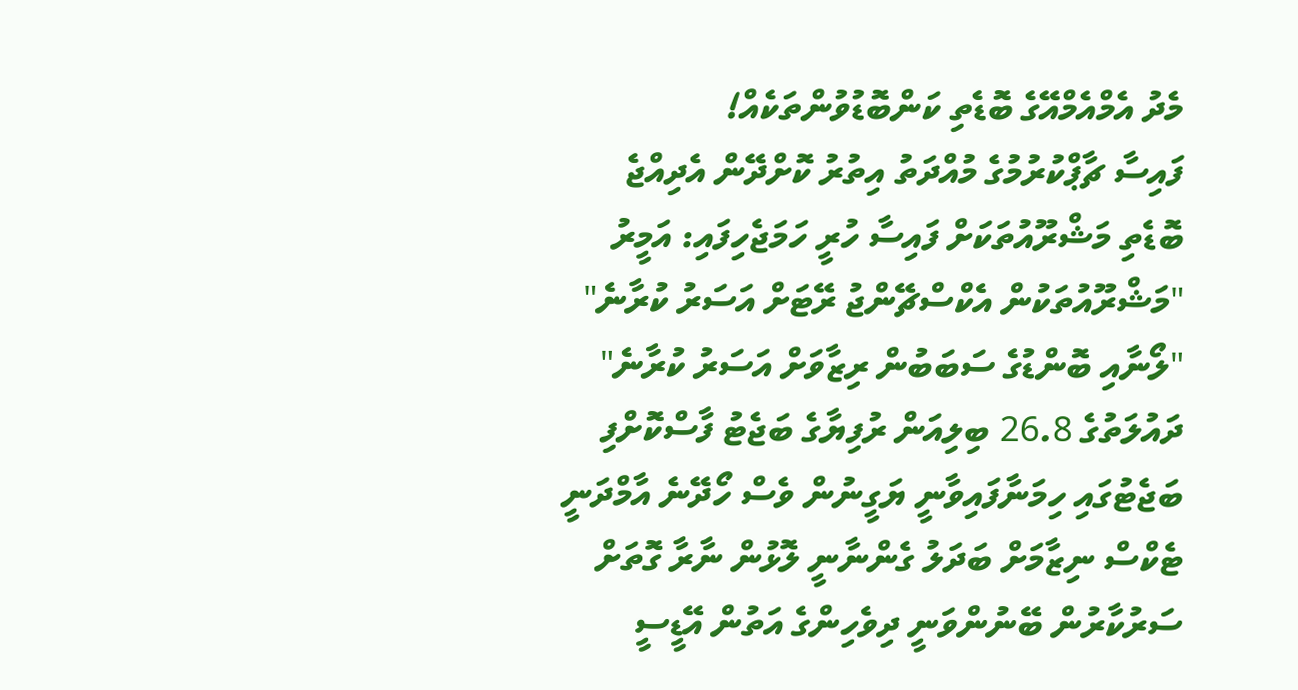މެދު އެމްއެމްއޭގެ ބޮޑެތި ކަންބޮޑުވުންތަކެއް!
ފައިސާ ޗާޕްކުރުމުގެ މުއްދަތު އިތުރު ކޮށްދޭން އެދިއްޖެ
ބޮޑެތި މަޝްރޫއުތަކަށް ފައިސާ ހުރީ ހަމަޖެހިފައި: އަމީރު
"މަޝްރޫއުތަކުން އެކްސްޗޭންޖު ރޭޓަށް އަސަރު ކުރާނެ"
"ލޯނާއި ބޮންޑުގެ ސަބަބުން ރިޒާވަށް އަސަރު ކުރާނެ"
ދައުލަތުގެ 26.8 ބިލިއަން ރުފިޔާގެ ބަޖެޓު ފާސްކޮށްފި
ބަޖެޓުގައި ހިމަނާފައިވާނީ ޔަގީނުން ވެސް ހޯދޭނެ އާމްދަނީ
ޓެކްސް ނިޒާމަށް ބަދަލު ގެންނާނީ ލޮޅުން ނާރާ ގޮތަށް
ސަރުކާރުން ބޭނުންވަނީ ދިވެހިންގެ އަތުން އޭޑީސީ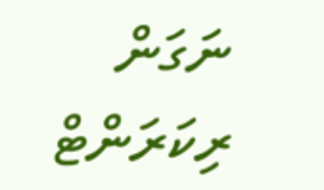ނަގަން
ރިކަރަންޓް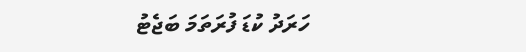ހަރަދު ކުޑަ ފުރަތަމަ ބަޖެޓު